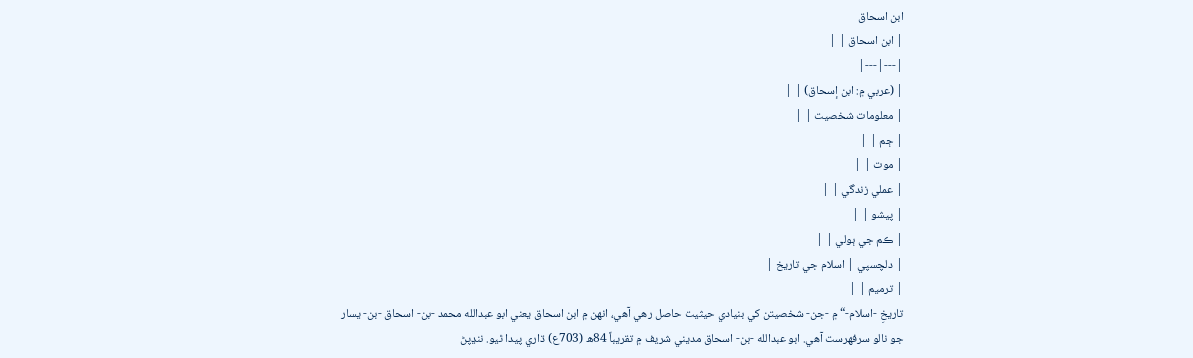ابن اسحاق
| ابن اسحاق | |
|---|---|
| (عربي ۾: ابن إسحاق) | |
| معلومات شخصيت | |
| ڄم | |
| موت | |
| عملي زندگي | |
| پيشو | |
| ڪم جي ٻولي | |
| دلچسپي | اسلام جي تاريخ |
| ترميم | |
تاريخِ -اسلام-“ ۾ -جن- شخصيتن کي بنيادي حيثيت حاصل رهي آهي، انهن ۾ ابن اسحاق يعني ابو عبدالله محمد -بن- اسحاق -بن- يسار جو نالو سرفهرست آهي. ابو عبدالله -بن- اسحاق مديني شريف ۾ تقريباً 84ھ (703ع) ڌاري پيدا ٿيو. ننڍپڻ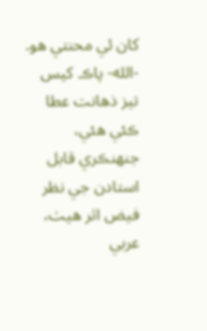کان ئي محنتي هو. -الله- پاڪ کيس تيز ذهانت عطا ڪئي هئي، جنهنڪري قابل استادن جي نظر فيض اثر هيٺ، عربي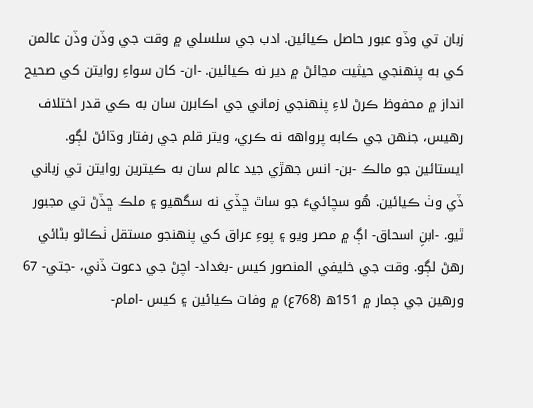زبان تي وڏو عبور حاصل ڪيائين. ادب جي سلسلي ۾ وقت جي وڏن وڏن عالمن کي به پنهنجي حيثيت مڃائڻ ۾ دير نه ڪيائين. -ان- کان سواءِ روايتن کي صحيح انداز ۾ محفوظ ڪرڻ لاءِ پنهنجي زماني جي اڪابرن سان به ڪي قدر اختلاف رهيس، جنهن جي ڪابه پرواهه نه ڪري، ويتر قلم جي رفتار وڌائڻ لڳو. ايستائين جو مالڪ -بن- انس جهڙي جيد عالم سان به ڪيترين روايتن تي زباني ڏي وٺ ڪيائين. هُو سچائيءَ جو ساٿ ڇڏي نه سگھيو ۽ ملڪ ڇڏڻ تي مجبور ٿيو. -ابنِ اسحاق- اڳ ۾ مصر ويو ۽ پوءِ عراق کي پنهنجو مستقل ٺڪاڻو بڻائي رهڻ لڳو. وقت جي خليفي المنصور کيس -بغداد- اچڻ جي دعوت ڏني، -جتي- 67 ورهين جي ڄمار ۾ 151ھ (768ع) ۾ وفات ڪيائين ۽ کيس -امام-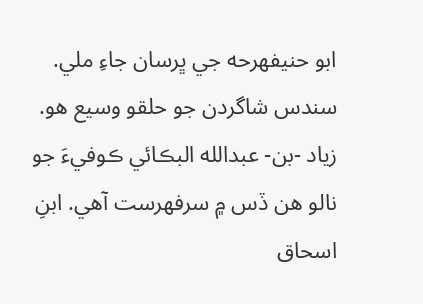ابو حنيفهرحه جي ڀرسان جاءِ ملي. سندس شاگردن جو حلقو وسيع هو. زياد -بن- عبدالله البڪائي ڪوفيءَ جو نالو هن ڏس ۾ سرفهرست آهي. ابنِ اسحاق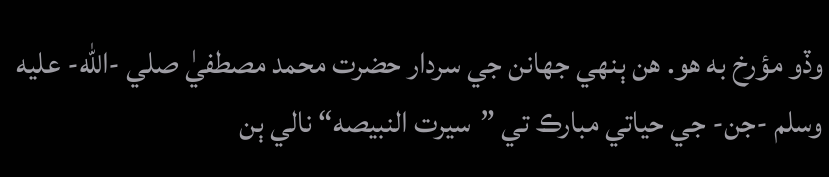وڏو مؤرخ به هو. هن ٻنهي جهانن جي سردار حضرت محمد مصطفيٰ صلي -الله- عليه وسلم -جن- جي حياتي مبارڪ تي ”سيرت النبيصه“ نالي ٻن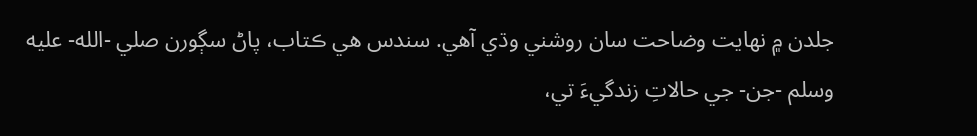جلدن ۾ نهايت وضاحت سان روشني وڌي آهي. سندس هي ڪتاب، پاڻ سڳورن صلي -الله- عليه وسلم -جن- جي حالاتِ زندگيءَ تي،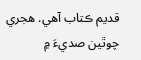قديم ڪتاب آهي. هجري چوٿين صديءَ ۾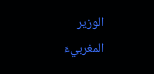الوزير المغربيءَ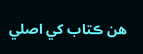هن ڪتاب کي اصلي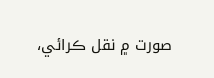صورت ۾ نقل ڪرائي،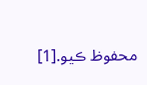محفوظ ڪيو.[1]